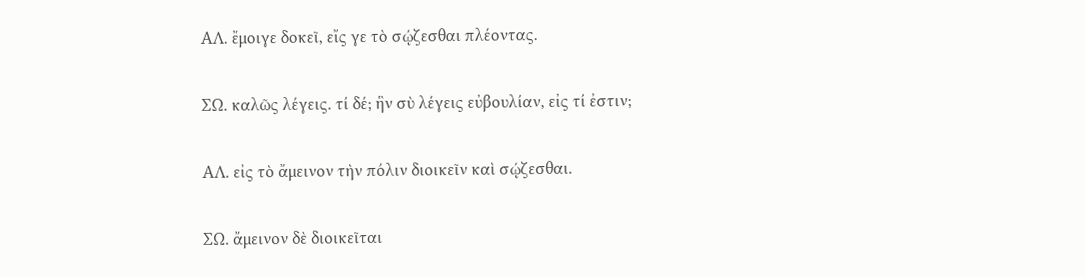ΑΛ. ἔμοιγε δοκεῖ, εἴς γε τὸ σῴζεσθαι πλέοντας.

ΣΩ. καλῶς λέγεις. τί δέ; ἣν σὺ λέγεις εὐβουλίαν, εἰς τί ἐστιν;

ΑΛ. εἰς τὸ ἄμεινον τὴν πόλιν διοικεῖν καὶ σῴζεσθαι.

ΣΩ. ἄμεινον δὲ διοικεῖται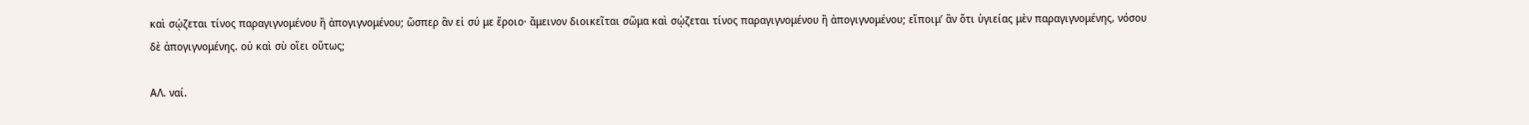καὶ σῴζεται τίνος παραγιγνομένου ἢ ἀπογιγνομένου; ὥσπερ ἂν εἰ σύ με ἔροιο· ἄμεινον διοικεῖται σῶμα καὶ σῴζεται τίνος παραγιγνομένου ἢ ἀπογιγνομένου; εἴποιμʼ ἂν ὅτι ὑγιείας μὲν παραγιγνομένης, νόσου δὲ ἀπογιγνομένης. οὐ καὶ σὺ οἴει οὕτως;

ΑΛ. ναί.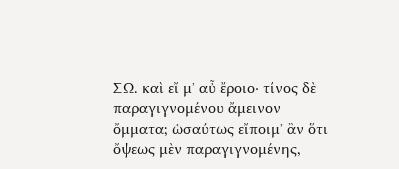ΣΩ. καὶ εἴ μʼ αὖ ἔροιο· τίνος δὲ παραγιγνομένου ἄμεινον ὄμματα; ὡσαύτως εἴποιμʼ ἂν ὅτι ὄψεως μὲν παραγιγνομένης,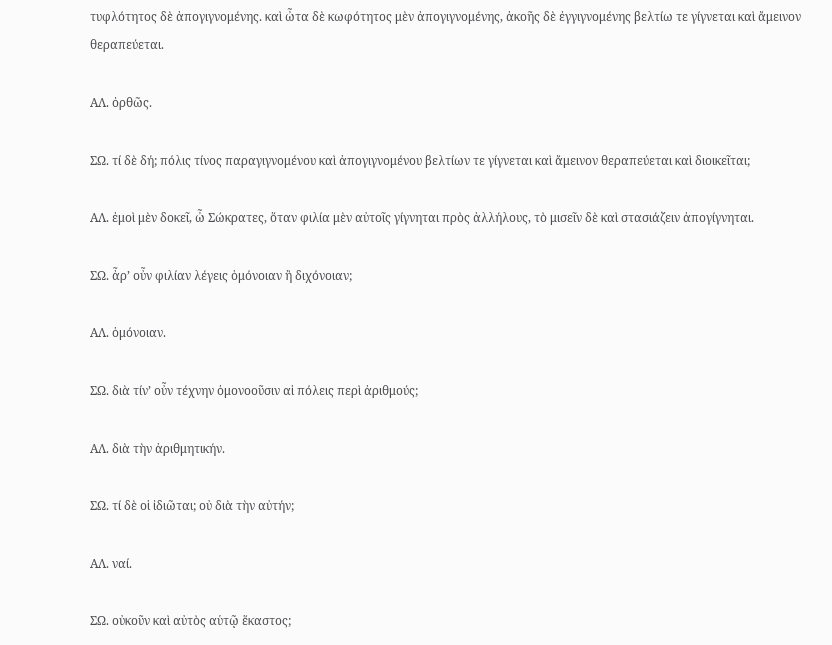τυφλότητος δὲ ἀπογιγνομένης. καὶ ὦτα δὲ κωφότητος μὲν ἀπογιγνομένης, ἀκοῆς δὲ ἐγγιγνομένης βελτίω τε γίγνεται καὶ ἄμεινον θεραπεύεται.

ΑΛ. ὀρθῶς.

ΣΩ. τί δὲ δή; πόλις τίνος παραγιγνομένου καὶ ἀπογιγνομένου βελτίων τε γίγνεται καὶ ἄμεινον θεραπεύεται καὶ διοικεῖται;

ΑΛ. ἐμοὶ μὲν δοκεῖ, ὦ Σώκρατες, ὅταν φιλία μὲν αὐτοῖς γίγνηται πρὸς ἀλλήλους, τὸ μισεῖν δὲ καὶ στασιάζειν ἀπογίγνηται.

ΣΩ. ἆρʼ οὖν φιλίαν λέγεις ὁμόνοιαν ἢ διχόνοιαν;

ΑΛ. ὁμόνοιαν.

ΣΩ. διὰ τίνʼ οὖν τέχνην ὁμονοοῦσιν αἱ πόλεις περὶ ἀριθμούς;

ΑΛ. διὰ τὴν ἀριθμητικήν.

ΣΩ. τί δὲ οἱ ἰδιῶται; οὐ διὰ τὴν αὐτήν;

ΑΛ. ναί.

ΣΩ. οὐκοῦν καὶ αὐτὸς αὑτῷ ἕκαστος;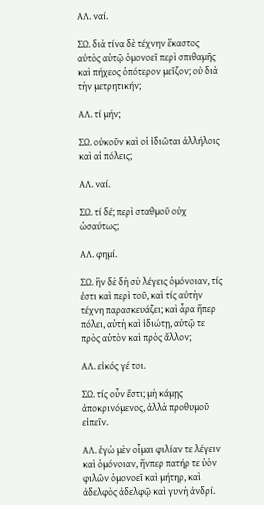ΑΛ. ναί.

ΣΩ. διὰ τίνα δὲ τέχνην ἕκαστος αὐτὸς αὑτῷ ὁμονοεῖ περὶ σπιθαμῆς καὶ πήχεος ὁπότερον μεῖζον; οὐ διὰ τὴν μετρητικήν;

ΑΛ. τί μήν;

ΣΩ. οὐκοῦν καὶ οἱ ἰδιῶται ἀλλήλοις καὶ αἱ πόλεις;

ΑΛ. ναί.

ΣΩ. τί δέ; περὶ σταθμοῦ οὐχ ὡσαύτως;

ΑΛ. φημί.

ΣΩ. ἣν δὲ δὴ σὺ λέγεις ὁμόνοιαν, τίς ἐστι καὶ περὶ τοῦ, καὶ τίς αὐτὴν τέχνη παρασκευάζει; καὶ ἆρα ἥπερ πόλει, αὑτὴ καὶ ἰδιώτῃ, αὐτῷ τε πρὸς αὑτὸν καὶ πρὸς ἄλλον;

ΑΛ. εἰκός γέ τοι.

ΣΩ. τίς οὖν ἔστι; μὴ κάμῃς ἀποκρινόμενος, ἀλλὰ προθυμοῦ εἰπεῖν.

ΑΛ. ἐγὼ μὲν οἶμαι φιλίαν τε λέγειν καὶ ὁμόνοιαν, ἥνπερ πατήρ τε ὑὸν φιλῶν ὁμονοεῖ καὶ μήτηρ, καὶ ἀδελφὸς ἀδελφῷ καὶ γυνὴ ἀνδρί.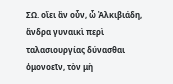ΣΩ. οἴει ἂν οὖν, ὦ Ἀλκιβιάδη, ἄνδρα γυναικὶ περὶ ταλασιουργίας δύνασθαι ὁμονοεῖν, τὸν μὴ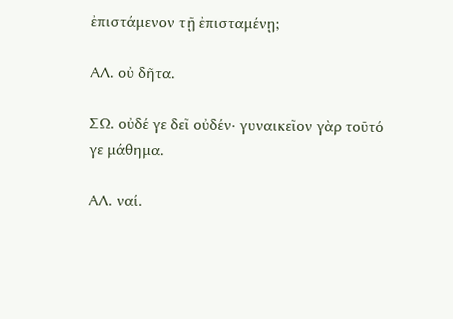ἐπιστάμενον τῇ ἐπισταμένῃ;

ΑΛ. οὐ δῆτα.

ΣΩ. οὐδέ γε δεῖ οὐδέν· γυναικεῖον γὰρ τοῦτό γε μάθημα.

ΑΛ. ναί.